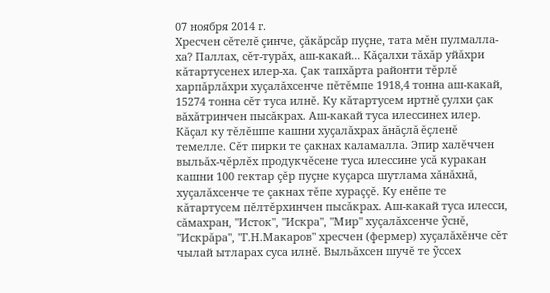07 ноября 2014 г.
Хресчен сĕтелĕ çинче, çăкăрсăр пуçне, тата мĕн пулмалла-ха? Паллах, сĕт-турăх, аш-какай... Кăçалхи тăхăр уйăхри кăтартусенех илер-ха. Çак тапхăрта районти тĕрлĕ харпăрлăхри хуçалăхсенче пĕтĕмпе 1918,4 тонна аш-какай, 15274 тонна сĕт туса илнĕ. Ку кăтартусем иртнĕ çулхи çак вăхăтринчен пысăкрах. Аш-какай туса илессинех илер. Кăçал ку тĕлĕшпе кашни хуçалăхрах ăнăçлă ĕçленĕ темелле. Сĕт пирки те çакнах каламалла. Эпир халĕччен выльăх-чĕрлĕх продукчĕсене туса илессине усă куракан кашни 100 гектар çĕр пуçне куçарса шутлама хăнăхнă, хуçалăхсенче те çакнах тĕпе хураççĕ. Ку енĕпе те кăтартусем пĕлтĕрхинчен пысăкрах. Аш-какай туса илесси, сăмахран, "Исток", "Искра", "Мир" хуçалăхсенче ỹснĕ, "Искрăра", "Г.Н.Макаров" хресчен (фермер) хуçалăхĕнче сĕт чылай ытларах суса илнĕ. Выльăхсен шучĕ те ỹссех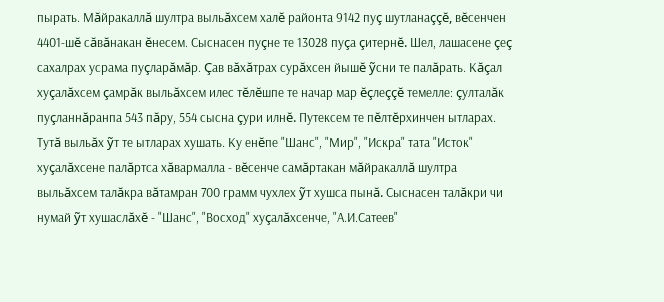пырать. Мăйракаллă шултра выльăхсем халĕ районта 9142 пуç шутланаççĕ, вĕсенчен 4401-шĕ сăвăнакан ĕнесем. Сыснасен пуçне те 13028 пуçа çитернĕ. Шел, лашасене çеç сахалрах усрама пуçларăмăр. Çав вăхăтрах сурăхсен йышĕ ỹсни те палăрать. Кăçал хуçалăхсем çамрăк выльăхсем илес тĕлĕшпе те начар мар ĕçлеççĕ темелле: çулталăк пуçланнăранпа 543 пăру, 554 сысна çури илнĕ. Путексем те пĕлтĕрхинчен ытларах. Тутă выльăх ỹт те ытларах хушать. Ку енĕпе "Шанс", "Мир", "Искра" тата "Исток" хуçалăхсене палăртса хăвармалла - вĕсенче самăртакан мăйракаллă шултра выльăхсем талăкра вăтамран 700 грамм чухлех ỹт хушса пынă. Сыснасен талăкри чи нумай ỹт хушаслăхĕ - "Шанс", "Восход" хуçалăхсенче, "А.И.Сатеев"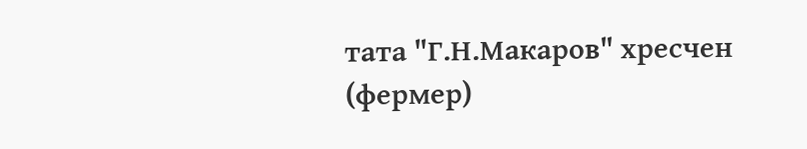тата "Г.Н.Макаров" хресчен (фермер)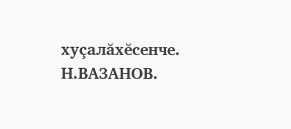хуçалăхĕсенче. Н.ВАЗАНОВ.